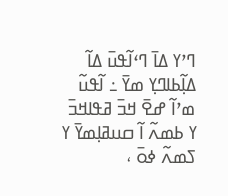ߣߴߌ ߡߊ߫ ߣߵߊ߬ߟߎ߫ ߡߊ߬ ߡߊ߲߬ߕߊߣߌ߲ ߘߌ߫ ߸ ߊ߬ߟߎ߬ ߘߴߊ߬ ߝߐ߫ ߞߏ߫ ߥߟߊߞߏ߫ ߌ ߕߘߍ߬ ߊ߬ ߛߎߥߊ߲ߘߌ߫ ߌ ߖߘߍ߬ ߦߋ߫ ،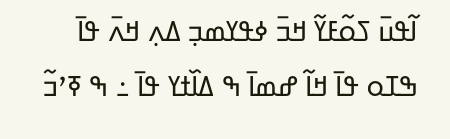ߊ߬ߟߎ߫ ߖߋ߬ߓߌ߬ ߞߏ߫ ߦߟߌߘߏ߲ ߡߍ߲ ߞߍ߫ ߟߊ߫ ߒߠߋ ߟߊ߫ ߞߊ߬ ߝߘߊ߫ ߒ ߡߊ߰ߙߌ ߟߊ߫ ߸ ߒ ߧߴߏ߬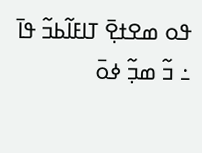ߟߋ ߘߐߙߐ߲߫ ߠߊߓߊ߬ߕߏ߬ ߟߊ߫ ߸ ߏ߬ ߘߏ߲߬ ߦߋ߫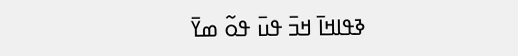ߢߟߊߞߊ߫ ߞߏ߫ ߟߎ߫ ߟߋ߬ ߘߌ߫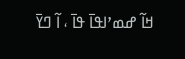ߞߊ߬ ߝߘߴߊߟߊ߫ ߟߊ߫ ، ߊ߬ ߣߌ߫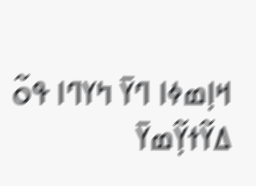ߞߊ߲ߘߦߊ ߣߌ߫ ߤߌߣߊ ߟߋ߬ ߡߌ߬ߙߌ߲߬ߘߌ߫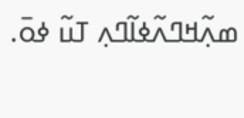ߘߍ߲߬ߞߣߍ߬ߦߊ߬ߣߍ߲ ߠߎ߬ ߦߋ߫.